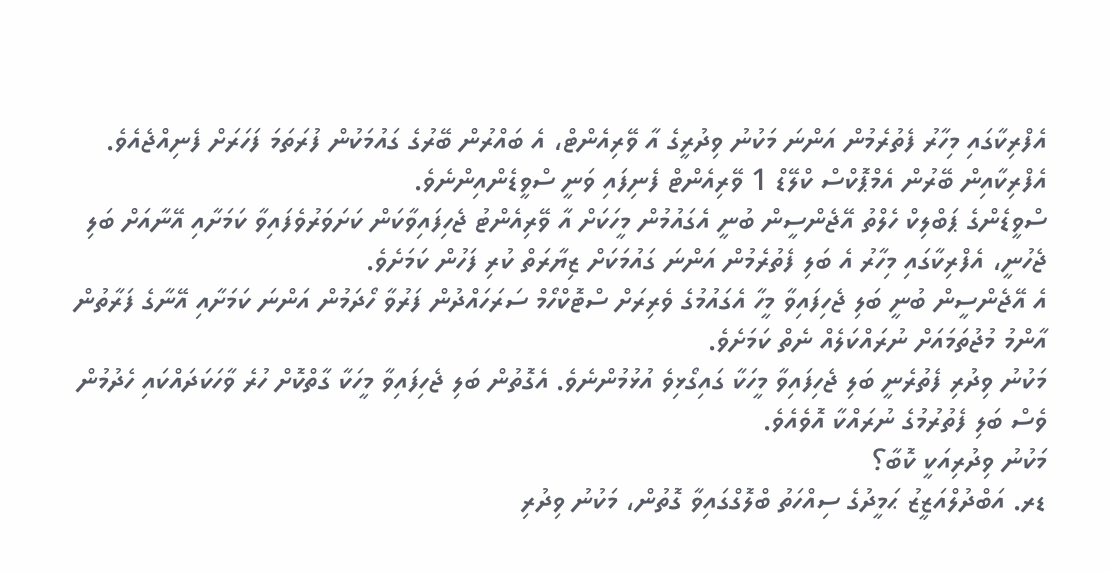އެފްރިކާގައި މިހާރު ފެތުރެމުން އަންނަ މަކުނު ވިދުރީގެ އާ ވޭރިއެންޓް، އެ ބައްރުން ބޭރުގެ ގައުމަކުން ފުރަތަމަ ފަހަރަށް ފެނިއްޖެއެވެ.
އެފްރިކާއިން ބޭރުން އެމްޕޮކްސް ކްލޭޑް 1 ވޭރިއެންޓް ފެނިފައި ވަނީ ސްވީޑެންއިންނެވެ.
ސްވީޑެންގެ ޕަބްލިކް ހެލްތު އޭޖެންސީން ބުނީ އެގައުމުން މީހަކަށް އާ ވޭރިއެންޓު ޖެހިފައިވާކަން ކަށަވަރުވެފައިވާ ކަމަށާއި އޭނާއަށް ބަލި ޖެހުނީ، އެފްރިކާގައި މިހާރު އެ ބަލި ފެތުރެމުން އަންނަ ގައުމަކަށް ޒިޔާރަތް ކުރި ފަހުން ކަމަށެވެ.
އެ އޭޖެންސީން ބުނީ ބަލި ޖެހިފައިވާ މީހާ އެގައުމުގެ ވެރިރަށް ސްޓޮކްހޯމް ސަރަހައްދުން ފަރުވާ ހޯދަމުން އަންނަ ކަމަށާއި އޭނާގެ ފަރާތުން އާންމު މުޖުތަމައަށް ނުރައްކަލެއް ނެތް ކަމަށެވެ.
މަކުނު ވިދުރި ފެތުރެނީ ބަލި ޖެހިފައިވާ މީހަކާ ގައިގޯޅިވެ އުޅުމުންނެވެ. އެގޮތުން ބަލި ޖެހިފައިވާ މީހަކާ ގާތްކޮށް ހުރެ ވާހަކަދައްކައި ހެދުމުން ވެސް ބަލި ފެތުރުމުގެ ނުރައްކާ އޮވެއެވެ.
މަކުނު ވިދުރިއަކީ ކޮބާ؟
ޑރ. އަބްދުލްއަޒީޒު ޙަމީދުގެ ސިއްހަތު ބްލޮގްގައިވާ ގޮތުން، މަކުނު ވިދުރި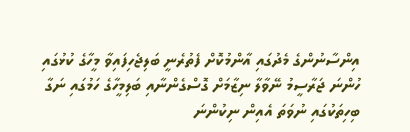އިންސާނުންގެ މެދުގައި އާންމުކޮށް ފެތުރެނީ ބަލިޖެހިފައިވާ މީހާގެ ކުޅުގައި ހުންނަ ޖަރާސީމު ނޭވާލާ ނިޒާމަށް ގޮސްގެންނާއި ބަލިމީހާގެ ހަމުގައި ނަގާ ބިހިތަކުގައި ނުވަތަ އެއިން ނިކުންނަ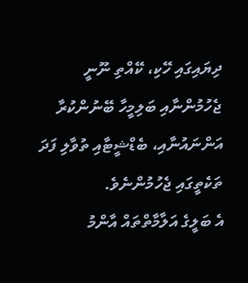ދިޔައިގައި ހޭކި، ކޭއްތި ނޫނީ ޖެހުމުންނާއި ބަލިމީހާ ބޭނުންކުރާ އަންނައުނާއި، ބެޑްޝީޓާއި ތުވާލި ފަދަ ތަކެތީގައި ޖެހުމުންނެވެ.
އެ ބަލީގެ އަލާމާތްތައް އާންމު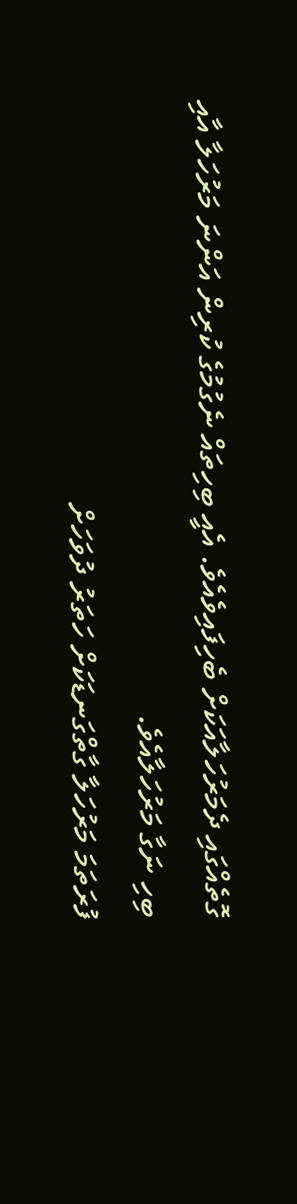ގޮތެއްގައި ދެމަރުހަލާއަކަށް ބެހިފައިވެއެވެ. އެއީ ބިހިތައް ނެގުމުގެ ކުރިން އަންނަ މަރުހަލާ އާއި ބިހި ނަގާ މަރުހަލާއެވެ.
ފުރަތަމަ މަރުހަލާ ގާތްގަނޑަކަށް ހަތަރު ދުވަހަށް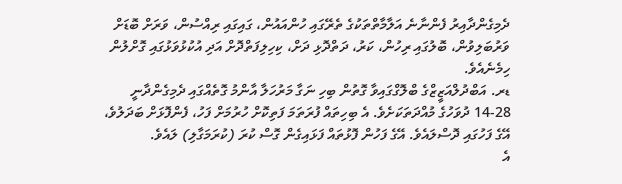ދެމިގެންދާއިރު ފެންނާނެ އަލާމާތްތަކުގެ ތެރޭގައި ހުންއައުން، ގައިގައި ރިއްސުން، ވަރަށް ބޮޑަށް ވަރުބަލިވުން، ބޮލުގައި ރިހުން، ކަރު، ދަތްދޮޅި ދަށް، ކިހިލިފަތްދޮށް އަދި އުކުޅުވަޅުގައި ގޮށްލުން ހިމެނެއެވެ.
ޑރ. އަބްދުލްއަޒީޒްގެ ބްލޮގްގައިވާ ގޮތުން ބިހި ނަގާ މަރުހަލާ އާންމު ގޮތެއްގައި ދެމިގެންދާނީ 28-14 ދުވަހުގެ މުއްދަތަކަށެވެ. އެ ބިހިތައް ފުރަތަމަ ފަތިކޮށް ހުރުމަށް ފަހު، ފެންފޮޅަށް ބަދަލުވެ، އޭގެ ފަހުގައި ދޮސްލައެވެ. އޭގެ ފަހުން ފޮޅުތައް ފަޅައިގެން ގޮސް ކުރަ (ކުރަމަގާލި) ލައެވެ.
އެ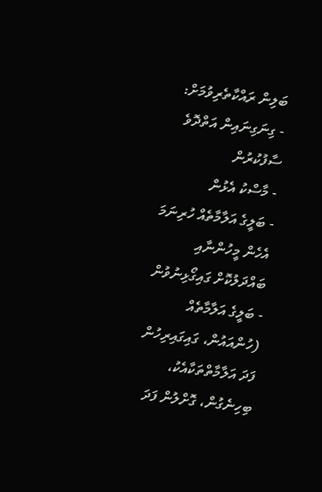ބަލިން ރައްކާތެރިވުމަށް:
- ގިނަގިނައިން އަތްދޮވެ ސާފުކުރުން
- މާސްކު އެޅުން
- ބަލީގެ އަލާމާތެއް ހުރިނަމަ އެހެން މީހުންނާއި ބައްދަލުކޮށް ގައިގޯޅިނުވުން
- ބަލީގެ އަލާމާތެއް (ހުންއައުން، ގައިގައިރިހުން ފަދަ އަލާމާތްތަކާއެކު، ބިހިނެގުން، ގޮށްލުން ފަދަ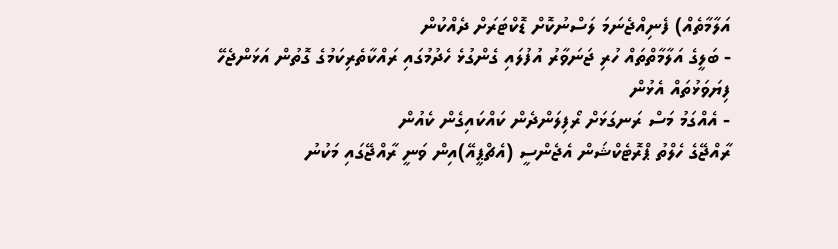އަލާމާތެއް) ފެނިއްޖެނަމަ ލަސްނުކޮށް ޑޮކްޓަރަށް ދެއްކުން
- ބަލީގެ އަލާމާތްތައް ހުރި ޖަނަވާރު އުފުލައި ގެންގުޅެ ހެދުމުގައި ރައްކާތެރިކަމުގެ ގޮތުން އަޅަންޖެހޭ ފިޔަވަޅުތައް އެޅުން
- އެއްގަމު މަސް ރަނގަޅަށް ރޯފިލަންދެން ކައްކައިގެން ކެއުން
ރާއްޖޭގެ ހެލްތު ޕްރޮޓެކްޝަން އެޖެންސީ (އެޗްޕީއޭ)އިން ވަނީ ރާއްޖޭގައި މަކުނު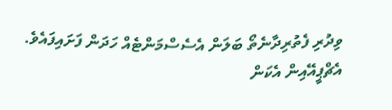ވިދުރި ފެތުރިދާނެތޯ ބަލަން އެސެސްމަންޓެއް ހަދަން ފަށައިފައެވެ.
އެޗްޕީއޭއިން އެކަން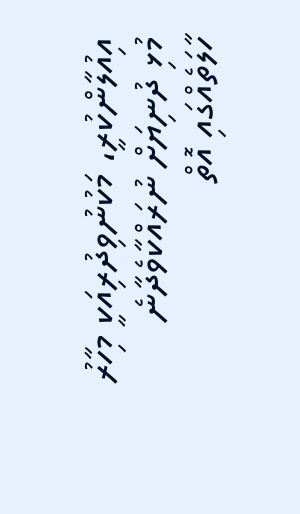އިއުލާންކުރީ، މަކުނުވިދުރިއަކީ މިހާރު މުޅި ދުނިޔަށް ނުރައްކާވެދާނެ ހާލަތެއްގައި އޮތް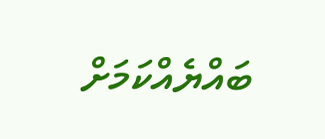ބައްޔެއްކަމަށް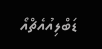ޑަބްލިއުއެޗްއޯ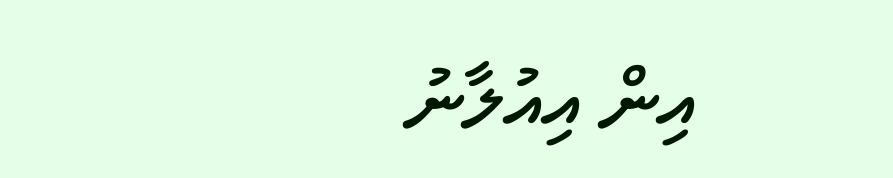އިން އިއުލާނު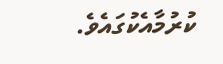ކުރުމާއެކުގައެވެ.